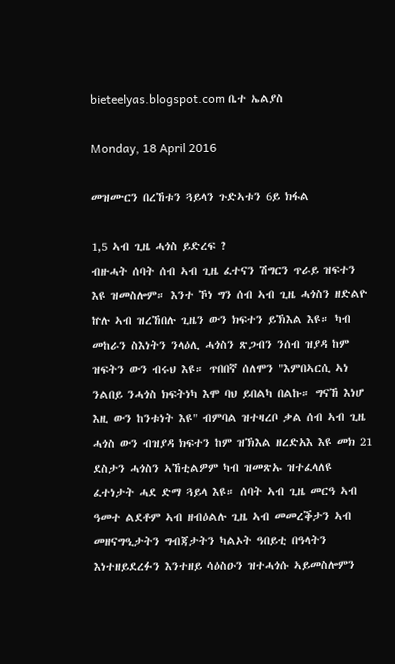bieteelyas.blogspot.com ቤተ ኤልያስ

Monday, 18 April 2016

መዝሙርን በረኸቱን ጓይላን ጉድኣቱን 6ይ ክፋል

1,5 ኣብ ጊዜ ሓጎስ ይድረፍ ?
ብዙሓት ሰባት ሰብ ኣብ ጊዜ ፈተናን ሽግርን ጥራይ ዝፍተን እዩ ዝመስሎም። እንተ ኾነ ግን ሰብ ኣብ ጊዜ ሓጎስን ዘድልዮ ኵሉ ኣብ ዝረኸበሉ ጊዜን ውን ክፍተን ይኽእል እዩ። ካብ መከራን ስእነትን ንላዕሊ ሓጎስን ጽጋብን ንሰብ ዝያዳ ከም ዝፍትን ውን ብሩህ እዩ። ጥበበኛ ሰለሞን "እምበኣርሲ ኣነ ንልበይ ንሓጎስ ክፍትነካ እሞ ባህ ይበልካ በልኩ። ግናኸ እነሆ እዚ ውን ከንቱነት እዩ" ብምባል ዝተዛረቦ ቃል ሰብ ኣብ ጊዜ ሓጎስ ውን ብዝያዳ ክፍተን ከም ዝኽእል ዘረድአእ እዩ መክ 21 ደስታን ሓጎስን ኣኸቲልዎም ካብ ዝመጽኡ ዝተፈላለዩ ፈተነታት ሓደ ድማ ጓይላ እዩ። ሰባት ኣብ ጊዜ መርዓ ኣብ ዓመተ ልደቶም ኣብ ዘብዕልሉ ጊዜ ኣብ መመረቕታን ኣብ መዘናግዒታትን ግብጃታትን ካልኦት ዓበይቲ በዓላትን እነተዘይደረፉን እንተዘይ ሳዕስዑን ዝተሓጎሱ ኣይመስሎምን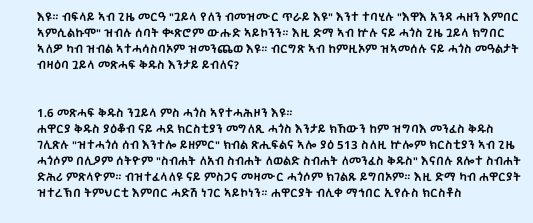እዩ። ብፍላይ ኣብ ጊዜ መርዓ "ጓይላ የለን ብመዝሙር ጥራይ እዩ" እንተ ተባሂሉ "እዋእ አንዳ ሓዘን እምበር ኣምሲልኩሞ" ዝብሉ ሰባት ቊጽሮም ውሑድ ኣይኮንን። እዚ ድማ ኣብ ኵሉ ናይ ሓጎስ ጊዜ ጓይላ ክግበር ኣለዎ ካብ ዝብል ኣተሓሳስባኦም ዝመንጨወ እዩ። ብርግጽ ኣብ ከምዚኦም ዝኣመሰሉ ናይ ሓጎስ መዓልታት ብዛዕባ ጓይላ መጽሓፍ ቅዱስ እንታይ ይብለና?


1.6 መጽሓፍ ቅዱስ ንጓይላ ምስ ሓጎስ ኣየተሓሕዞን እዩ።
ሐዋርያ ቅዱስ ያዕቆብ ናይ ሓደ ክርስቲያን መግለጺ ሓጎስ እንታይ ክኸውን ከም ዝግባእ መንፈስ ቅዱስ ገሊጽሉ "ዝተሓጎሰ ሰብ እንተሎ ይዘምር" ክብል ጽሒፍልና ኣሎ ያዕ 513 ስለዚ ኵሎም ክርስቲያን ኣብ ጊዜ ሓጎሶም በሊዖም ሰትዮም "ስብሐት ለአብ ስብሐት ለወልድ ስብሐት ለመንፈስ ቅዱስ" እናበሉ ጸሎተ ስብሐት ድሕሪ ምጽላዮም። ብዝተፈላለዩ ናይ ምስጋና መዛሙር ሓጎሶም ክገልጹ ይግበኦም። እዚ ድማ ካብ ሐዋርያት ዝተረኽበ ትምህርቲ እምበር ሓድሽ ነገር ኣይኮነን። ሐዋርያት ብሊቀ ማኅበር ኢየሱስ ክርስቶስ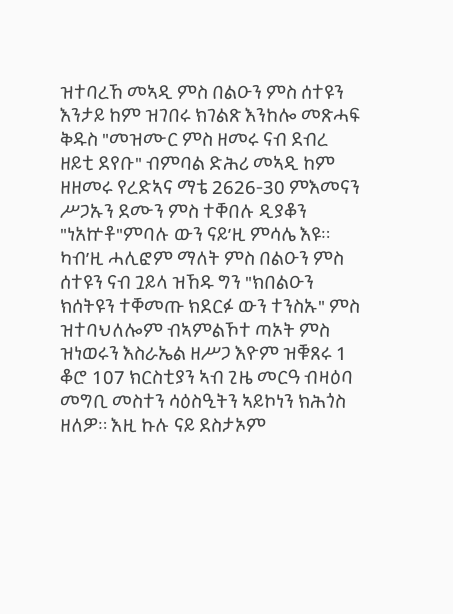ዝተባረኸ መኣዲ ምስ በልዑን ምስ ሰተዩን እንታይ ከም ዝገበሩ ክገልጽ እንከሎ መጽሓፍ ቅዱስ "መዝሙር ምስ ዘመሩ ናብ ደብረ ዘይቲ ደየቡ" ብምባል ድሕሪ መኣዲ ከም ዘዘመሩ የረድኣና ማቴ 2626-30 ምእመናን ሥጋኡን ደሙን ምስ ተቐበሉ ዲያቆን "ነአኵቶ"ምባሉ ውን ናይ’ዚ ምሳሌ እዩ።
ካብ’ዚ ሓሊፎም ማለት ምስ በልዑን ምስ ሰተዩን ናብ ጓይላ ዝኸዱ ግን "ክበልዑን ክሰትዩን ተቐመጡ ክደርፉ ውን ተንስኡ" ምስ ዝተባህለሎም ብኣምልኾተ ጣኦት ምስ ዝነወሩን እስራኤል ዘሥጋ እዮም ዝቑጸሩ 1 ቆሮ 107 ክርስቲያን ኣብ ጊዜ መርዓ ብዛዕባ መግቢ መስተን ሳዕስዒትን ኣይኮነን ክሕጎስ ዘለዎ። እዚ ኩሉ ናይ ደስታኦም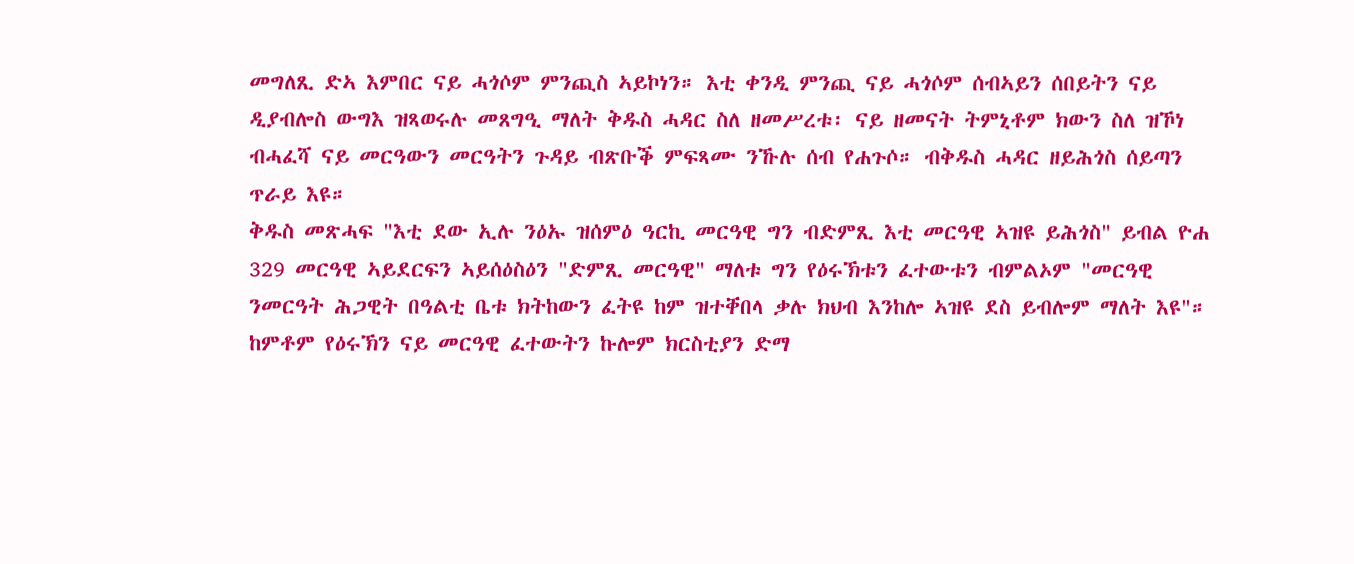መግለጺ ድኣ እምበር ናይ ሓጎሶም ምንጪስ ኣይኮነን። እቲ ቀንዲ ምንጪ ናይ ሓጎሶም ሰብኣይን ሰበይትን ናይ ዲያብሎስ ውግእ ዝጻወሩሉ መጸግዒ ማለት ቅዱስ ሓዳር ስለ ዘመሥረቱ፡ ናይ ዘመናት ትምኒቶም ክውን ስለ ዝኾነ ብሓፈሻ ናይ መርዓውን መርዓትን ጉዳይ ብጽቡቕ ምፍጻሙ ንኹሉ ሰብ የሐጉሶ። ብቅዱስ ሓዳር ዘይሕጎስ ሰይጣን ጥራይ እዩ።
ቅዱስ መጽሓፍ "እቲ ደው ኢሉ ንዕኡ ዝሰምዕ ዓርኪ መርዓዊ ግን ብድምጺ እቲ መርዓዊ ኣዝዩ ይሕጎስ" ይብል ዮሐ 329 መርዓዊ ኣይደርፍን ኣይሰዕስዕን "ድምጺ መርዓዊ" ማለቱ ግን የዕሩኽቱን ፈተውቱን ብምልኦም "መርዓዊ ንመርዓት ሕጋዊት በዓልቲ ቤቱ ክትከውን ፈትዩ ከም ዝተቐበላ ቃሉ ክህብ እንከሎ ኣዝዩ ደስ ይብሎም ማለት እዩ"።
ከምቶም የዕሩኽን ናይ መርዓዊ ፈተውትን ኩሎም ክርስቲያን ድማ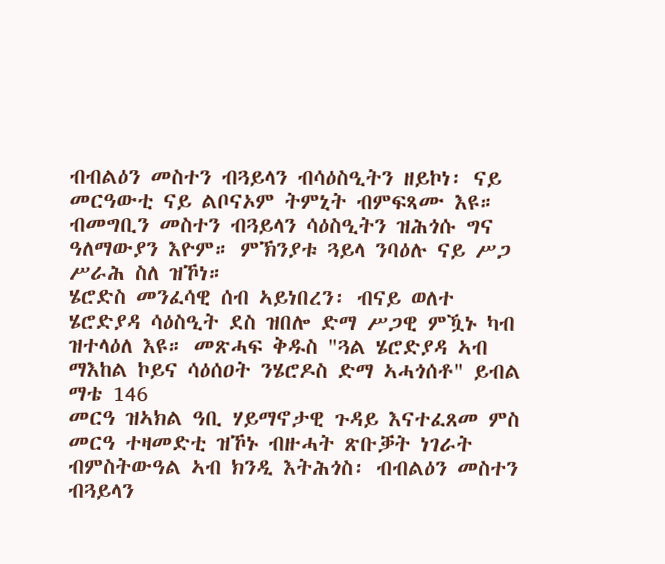ብብልዕን መስተን ብጓይላን ብሳዕስዒትን ዘይኮነ፡ ናይ መርዓውቲ ናይ ልቦናኦም ትምኒት ብምፍጻሙ እዩ። ብመግቢን መስተን ብጓይላን ሳዕስዒትን ዝሕጎሱ ግና ዓለማውያን እዮም። ምኽንያቱ ጓይላ ንባዕሉ ናይ ሥጋ ሥራሕ ስለ ዝኾነ።
ሄሮድስ መንፈሳዊ ሰብ ኣይነበረን፡ ብናይ ወለተ ሄሮድያዳ ሳዕስዒት ደስ ዝበሎ ድማ ሥጋዊ ምዃኑ ካብ ዝተላዕለ እዩ። መጽሓፍ ቅዱስ "ጓል ሄሮድያዳ ኣብ ማእከል ኮይና ሳዕሰዐት ንሄሮዶስ ድማ ኣሓጎሰቶ" ይብል ማቴ 146
መርዓ ዝኣክል ዓቢ ሃይማኖታዊ ጉዳይ እናተፈጸመ ምስ መርዓ ተዛመድቲ ዝኾኑ ብዙሓት ጽቡቓት ነገራት ብምስትውዓል ኣብ ክንዲ እትሕጎስ፡ ብብልዕን መስተን ብጓይላን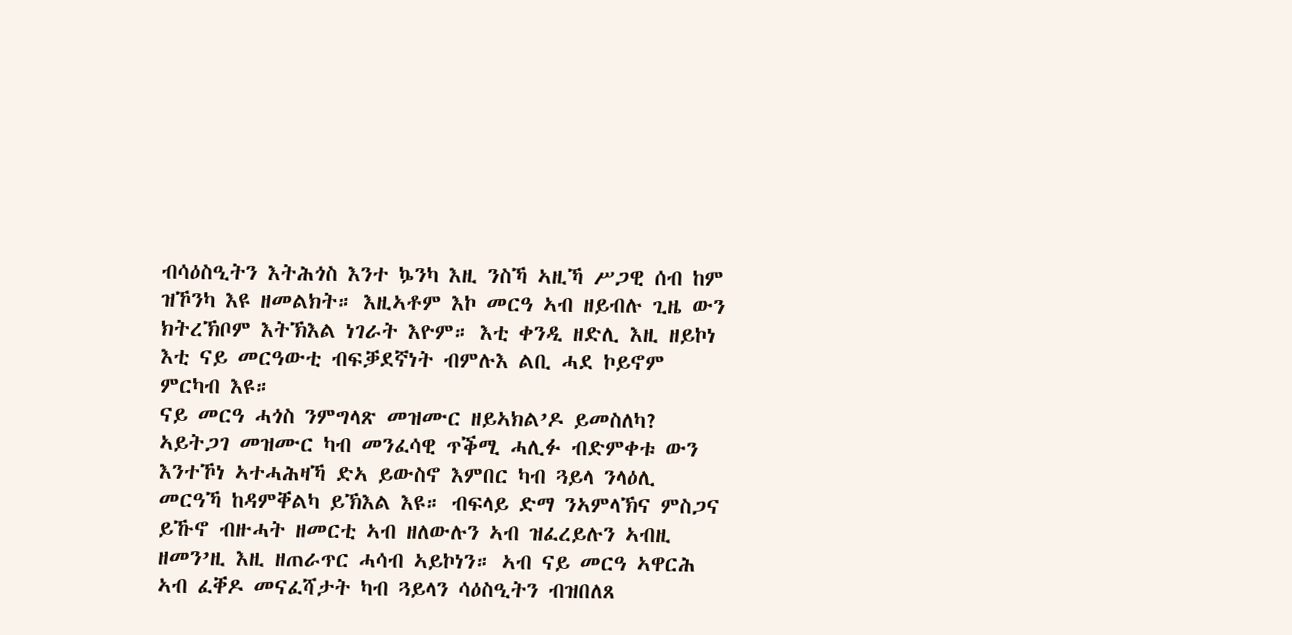ብሳዕስዒትን እትሕጎስ እንተ ኴንካ እዚ ንስኻ ኣዚኻ ሥጋዊ ሰብ ከም ዝኾንካ እዩ ዘመልክት። እዚኣቶም እኮ መርዓ ኣብ ዘይብሉ ጊዜ ውን ክትረኽቦም እትኽእል ነገራት እዮም። እቲ ቀንዲ ዘድሊ እዚ ዘይኮነ እቲ ናይ መርዓውቲ ብፍቓደኛነት ብምሉእ ልቢ ሓደ ኮይኖም ምርካብ እዩ።
ናይ መርዓ ሓጎስ ንምግላጽ መዝሙር ዘይኣክል’ዶ ይመስለካ? ኣይትጋገ መዝሙር ካብ መንፈሳዊ ጥቕሚ ሓሊፉ ብድምቀቱ ውን እንተኾነ ኣተሓሕዛኻ ድኣ ይውስኖ እምበር ካብ ጓይላ ንላዕሊ መርዓኻ ከዳምቐልካ ይኽእል እዩ። ብፍላይ ድማ ንኣምላኽና ምስጋና ይኹኖ ብዙሓት ዘመርቲ ኣብ ዘለውሉን ኣብ ዝፈረይሉን ኣብዚ ዘመን’ዚ እዚ ዘጠራጥር ሓሳብ ኣይኮነን። ኣብ ናይ መርዓ ኣዋርሕ ኣብ ፈቐዶ መናፈሻታት ካብ ጓይላን ሳዕስዒትን ብዝበለጸ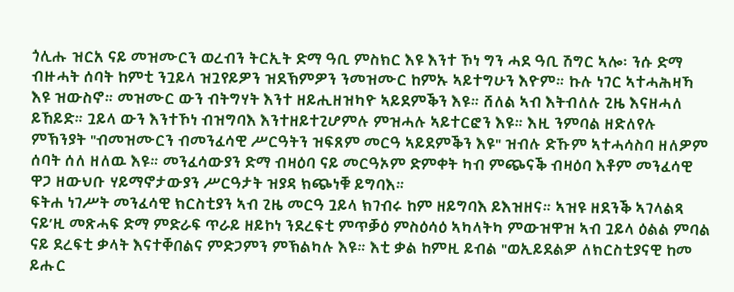ጎሊሑ ዝርአ ናይ መዝሙርን ወረብን ትርኢት ድማ ዓቢ ምስክር እዩ እንተ ኾነ ግን ሓደ ዓቢ ሽግር ኣሎ፡ ንሱ ድማ ብዙሓት ሰባት ከምቲ ንጓይላ ዝጓየይዎን ዝደኽምዎን ንመዝሙር ከምኡ ኣይተግሁን እዮም። ኩሉ ነገር ኣተሓሕዛኻ እዩ ዝውስኖ። መዝሙር ውን ብትግሃት እንተ ዘይሒዘዝካዮ ኣይደምቕን እዩ። ሸለል ኣብ እትብለሉ ጊዜ እናዘሓለ ይኸይድ። ጓይላ ውን እንተኾነ ብዝግባእ እንተዘይተጊሆምሉ ምዝሓሉ ኣይተርፎን እዩ። እዚ ንምባል ዘድለየሉ ምኽንያት "ብመዝሙርን ብመንፈሳዊ ሥርዓትን ዝፍጸም መርዓ ኣይደምቕን እዩ" ዝብሉ ድኹም ኣተሓሳስባ ዘለዎም ሰባት ሰለ ዘለዉ እዩ። መንፈሳውያን ድማ ብዛዕባ ናይ መርዓኦም ድምቀት ካብ ምጭናቕ ብዛዕባ እቶም መንፈሳዊ ዋጋ ዘውህቡ ሃይማኖታውያን ሥርዓታት ዝያዳ ክጭነቑ ይግባእ።
ፍትሐ ነገሥት መንፈሳዊ ክርስቲያን ኣብ ጊዜ መርዓ ጓይላ ክገብሩ ከም ዘይግባእ ይእዝዘና። ኣዝዩ ዘደንቕ ኣገላልጻ ናይ’ዚ መጽሓፍ ድማ ምድራፍ ጥራይ ዘይኮነ ንደረፍቲ ምጥቓዕ ምስዕሳዕ ኣካላትካ ምውዝዋዝ ኣብ ጓይላ ዕልል ምባል ናይ ደረፍቲ ቃላት እናተቐበልና ምድጋምን ምኽልካሉ እዩ። እቲ ቃል ከምዚ ይብል "ወኢይደልዎ ለክርስቲያናዊ ከመ ይሑር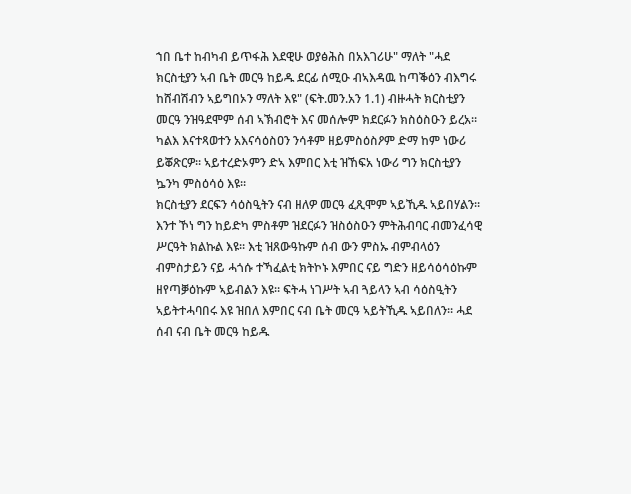ኀበ ቤተ ከብካብ ይጥፋሕ እደዊሁ ወያፅሕስ በአእገሪሁ" ማለት "ሓደ ክርስቲያን ኣብ ቤት መርዓ ከይዱ ደርፊ ሰሚዑ ብኣእዳዉ ከጣቕዕን ብእግሩ ከሸብሽብን ኣይግበኦን ማለት እዩ" (ፍት.መን.አን 1.1) ብዙሓት ክርስቲያን መርዓ ንዝዓደሞም ሰብ ኣኽብሮት እና መሰሎም ክደርፉን ክስዕስዑን ይረአ። ካልእ እናተጻወተን አእናሳዕስዐን ንሳቶም ዘይምስዕስዖም ድማ ከም ነውሪ ይቖጽርዎ። ኣይተረድኦምን ድኣ እምበር እቲ ዝኸፍአ ነውሪ ግን ክርስቲያን ኴንካ ምስዕሳዕ እዩ።
ክርስቲያን ደርፍን ሳዕስዒትን ናብ ዘለዎ መርዓ ፈጺሞም ኣይኺዱ ኣይበሃልን። እንተ ኾነ ግን ከይድካ ምስቶም ዝደርፉን ዝስዕስዑን ምትሕብባር ብመንፈሳዊ ሥርዓት ክልኩል እዩ። እቲ ዝጸውዓኩም ሰብ ውን ምስኡ ብምብላዕን ብምስታይን ናይ ሓጎሱ ተኻፈልቲ ክትኮኑ እምበር ናይ ግድን ዘይሳዕሳዕኩም ዘየጣቓዕኩም ኣይብልን እዩ። ፍትሓ ነገሥት ኣብ ጓይላን ኣብ ሳዕስዒትን ኣይትተሓባበሩ እዩ ዝበለ እምበር ናብ ቤት መርዓ ኣይትኺዱ ኣይበለን። ሓደ ሰብ ናብ ቤት መርዓ ከይዱ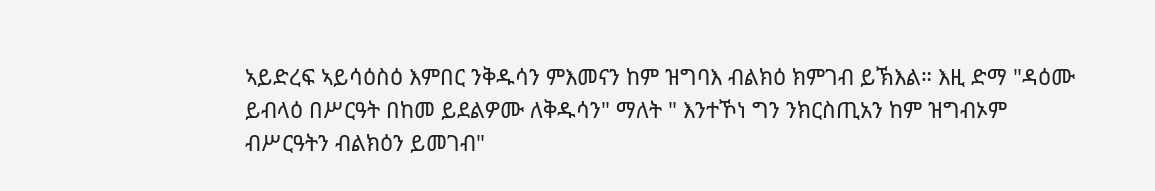ኣይድረፍ ኣይሳዕስዕ እምበር ንቅዱሳን ምእመናን ከም ዝግባእ ብልክዕ ክምገብ ይኽእል። እዚ ድማ "ዳዕሙ ይብላዕ በሥርዓት በከመ ይደልዎሙ ለቅዱሳን" ማለት " እንተኾነ ግን ንክርስጢአን ከም ዝግብኦም ብሥርዓትን ብልክዕን ይመገብ"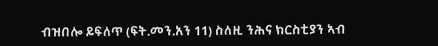ብዝበሎ ይፍለጥ (ፍት.መን.አን 11) ስለዚ ንሕና ክርስቲያን ኣብ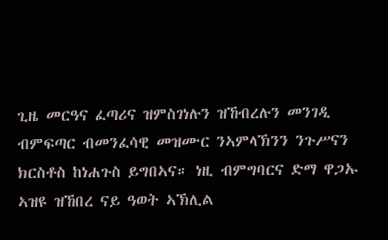ጊዜ መርዓና ፈጣሪና ዝምስገነሉን ዝኸብረሉን መንገዲ ብምፍጣር ብመንፈሳዊ መዝሙር ንኣምላኽንን ንጉሥናን ክርስቶስ ከነሐጉስ ይግበኣና። ነዚ ብምግባርና ድማ ዋጋኡ ኣዝዩ ዝኸበረ ናይ ዓወት ኣኽሊል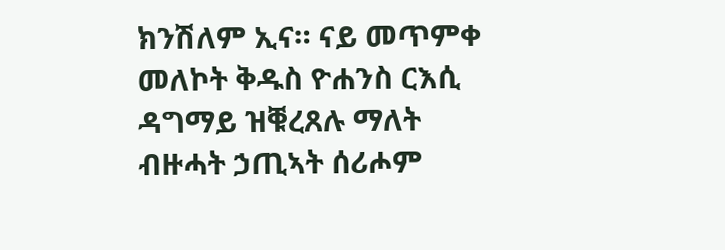ክንሽለም ኢና። ናይ መጥምቀ መለኮት ቅዱስ ዮሐንስ ርእሲ ዳግማይ ዝቑረጸሉ ማለት ብዙሓት ኃጢኣት ሰሪሖም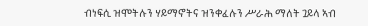ብነፍሲ ዝሞትሉን ሃይማኖትና ዝንቀፈሉን ሥራሕ ማለት ጓይላ ኣብ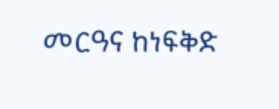መርዓና ከነፍቅድ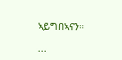ኣይግበኣናን።

...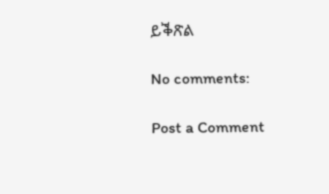ይቕጽል

No comments:

Post a Comment